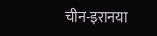चीन-इरानया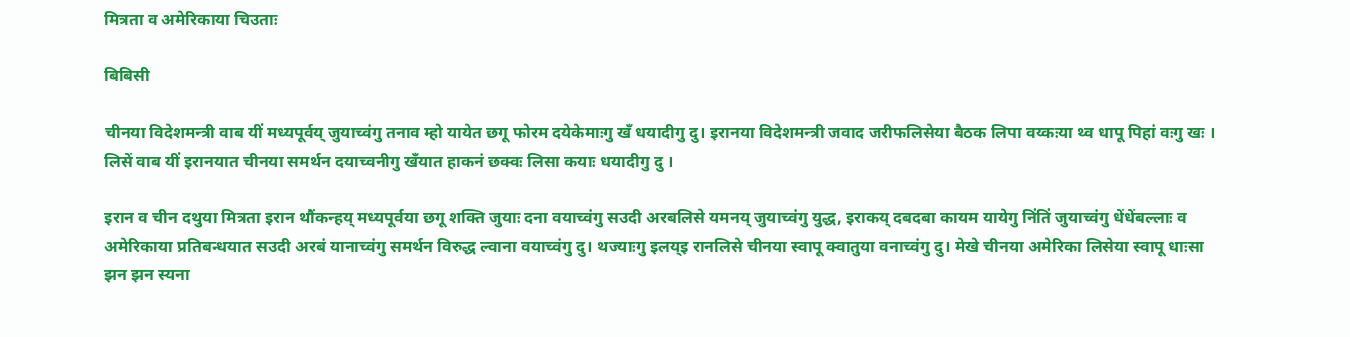मित्रता व अमेरिकाया चिउताः

बिबिसी

चीनया विदेशमन्त्री वाब यीं मध्यपूर्वय् जुयाच्वंगु तनाव म्हो यायेत छगू फोरम दयेकेमाःगु खँ धयादीगु दु। इरानया विदेशमन्त्री जवाद जरीफलिसेया बैठक लिपा वय्कःया थ्व धापू पिहां वःगु खः । लिसें वाब यीं इरानयात चीनया समर्थन दयाच्वनीगु खँयात हाकनं छक्वः लिसा कयाः धयादीगु दु ।

इरान व चीन दथुया मित्रता इरान थौंकन्हय् मध्यपूर्वया छगू शक्ति जुयाः दना वयाच्वंगु सउदी अरबलिसे यमनय् जुयाच्वंगु युद्ध, इराकय् दबदबा कायम यायेगु निंतिं जुयाच्वंगु धेंधेंबल्लाः व अमेरिकाया प्रतिबन्धयात सउदी अरबं यानाच्वंगु समर्थन विरुद्ध ल्वाना वयाच्वंगु दु। थज्याःगु इलय्इ रानलिसे चीनया स्वापू क्वातुया वनाच्वंगु दु। मेखे चीनया अमेरिका लिसेया स्वापू धाःसा झन झन स्यना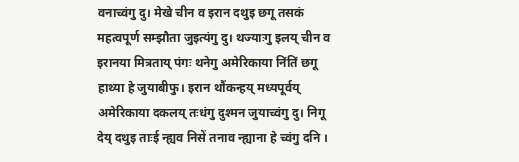वनाच्वंगु दु। मेखे चीन व इरान दथुइ छगू तसकं महत्वपूर्ण सम्झौता जुइत्यंगु दु। थज्याःगु इलय् चीन व इरानया मित्रताय् पंगः थनेगु अमेरिकाया निंतिं छगू हाथ्या हे जुयाबीफु। इरान थौंकन्हय् मध्यपूर्वय् अमेरिकाया दकलय् तःधंगु दुश्मन जुयाच्वंगु दु। निगू देय् दथुइ ताःई न्ह्यव निसें तनाव न्ह्याना हे च्वंगु दनि ।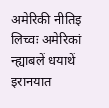अमेरिकी नीतिइ लिच्वः अमेरिकां न्ह्याबलें धयाथें इरानयात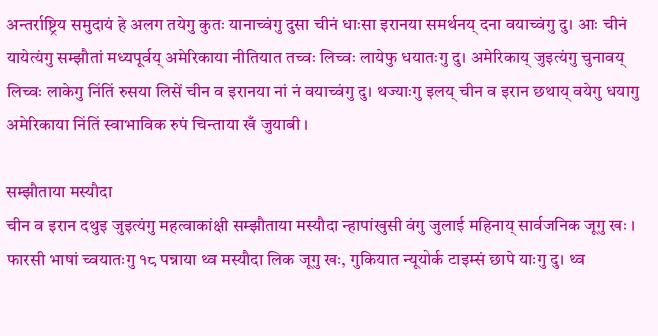अन्तर्राष्ट्रिय समुदायं हे अलग तयेगु कुतः यानाच्वंगु दुसा चीनं धाःसा इरानया समर्थनय् दना वयाच्वंगु दु। आः चीनं यायेत्यंगु सम्झौतां मध्यपूर्वय् अमेरिकाया नीतियात तच्वः लिच्वः लायेफु धयातःगु दु। अमेरिकाय् जुइत्यंगु चुनावय् लिच्वः लाकेगु निंतिं रुसया लिसें चीन व इरानया नां नं वयाच्वंगु दु। थज्याःगु इलय् चीन व इरान छथाय् वयेगु धयागु अमेरिकाया निंतिं स्वाभाविक रुपं चिन्ताया खँ जुयाबी ।

सम्झौताया मस्यौदा
चीन व इरान दथुइ जुइत्यंगु महत्वाकांक्षी सम्झौताया मस्यौदा न्हापांखुसी वंगु जुलाई महिनाय् सार्वजनिक जूगु खः । फारसी भाषां च्वयातःगु १८ पन्नाया थ्व मस्यौदा लिक जूगु खः, गुकियात न्यूयोर्क टाइम्सं छापे याःगु दु। थ्व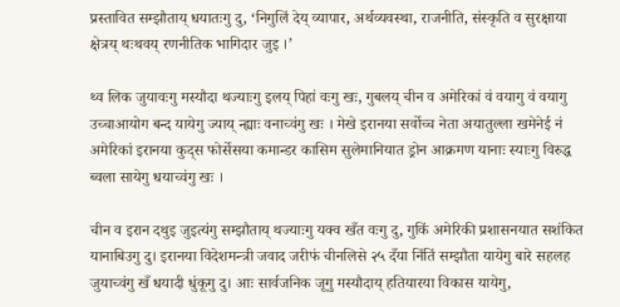प्रस्तावित सम्झौताय् धयातःगु दु, ‘निगुलिं देय् व्यापार, अर्थव्यवस्था, राजनीति, संस्कृति व सुरक्षाया क्षेत्रय् थःथवय् रणनीतिक भागिदार जुइ ।’

थ्व लिक जुयावःगु मस्यौदा थज्याःगु इलय् पिहां वःगु खः, गुबलय् चीन व अमेरिकां वं वयागु वं वयागु उच्चाआयोग बन्द यायेगु ज्याय् न्ह्याः वनाच्वंगु खः । मेखे इरानया सर्वोच्च नेता अयातुल्ला खमेनेई नं अमेरिकां इरानया कुद्स फोर्सेसया कमान्डर कासिम सुलेमानियात ड्रोन आक्रमण यानाः स्याःगु विरुद्ध ब्वला सायेगु धयाच्वंगु खः ।

चीन व इरान दथुइ जुइत्यंगु सम्झौताय् थज्याःगु यक्व खँत वःगु दु, गुकिं अमेरिकी प्रशासनयात सशंकित यानाबिउगु दु। इरानया विदेशमन्त्री जवाद जरीफं चीनलिसे २५ दँया निंतिं सम्झौता यायेगु बारे सहलह जुयाच्वंगु खँ धयादी धुंकूगु दु। आः सार्वजनिक जूगु मस्यौदाय् हतियारया विकास यायेगु,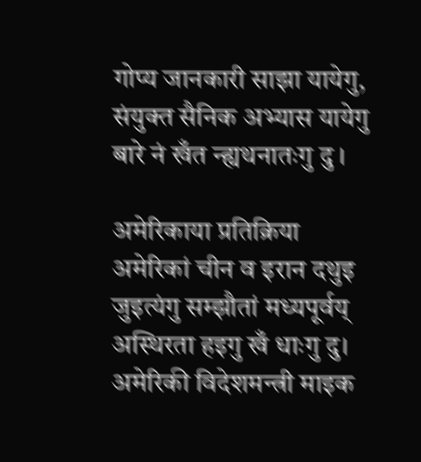गोप्य जानकारी साझा यायेगु, संयुक्त सैनिक अभ्यास यायेगु बारे नं खँत न्ह्यथनातःगु दु ।

अमेरिकाया प्रतिक्रिया
अमेरिकां चीन व इरान दथुइ जुइत्यंगु सम्झौतां मध्यपूर्वय् अस्थिरता हइगु खँ धाःगु दु। अमेरिकी विदेशमन्त्री माइक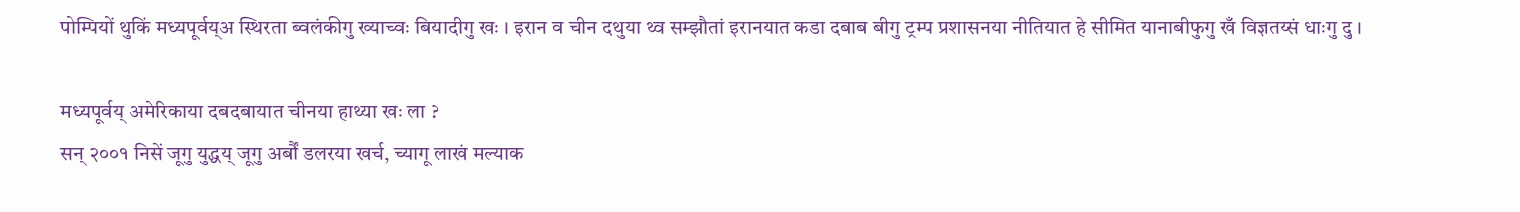पोम्पियों थुकिं मध्यपूर्वय्अ स्थिरता ब्वलंकीगु ख्याच्वः बियादीगु खः । इरान व चीन दथुया थ्व सम्झौतां इरानयात कडा दबाब बीगु ट्रम्प प्रशासनया नीतियात हे सीमित यानाबीफुगु खँ विज्ञतय्सं धाःगु दु ।

मध्यपूर्वय् अमेरिकाया दबदबायात चीनया हाथ्या खः ला ?
सन् २००१ निसें जूगु युद्धय् जूगु अर्बौं डलरया खर्च, च्यागू लाखं मल्याक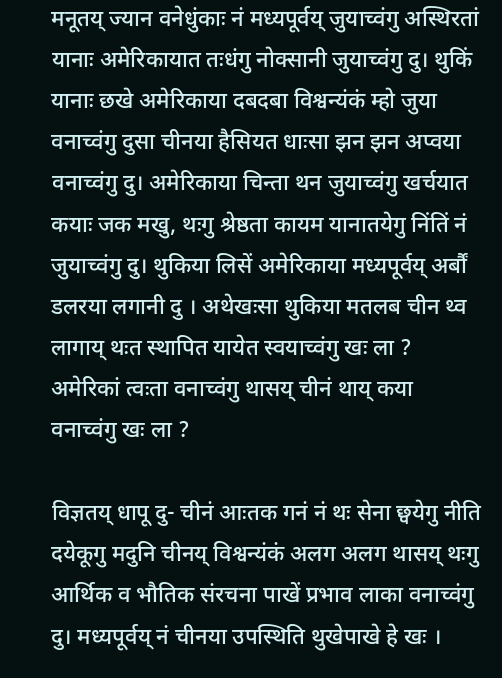मनूतय् ज्यान वनेधुंकाः नं मध्यपूर्वय् जुयाच्वंगु अस्थिरतां यानाः अमेरिकायात तःधंगु नोक्सानी जुयाच्वंगु दु। थुकिं यानाः छखे अमेरिकाया दबदबा विश्वन्यंकं म्हो जुया वनाच्वंगु दुसा चीनया हैसियत धाःसा झन झन अप्वया वनाच्वंगु दु। अमेरिकाया चिन्ता थन जुयाच्वंगु खर्चयात कयाः जक मखु, थःगु श्रेष्ठता कायम यानातयेगु निंतिं नं जुयाच्वंगु दु। थुकिया लिसें अमेरिकाया मध्यपूर्वय् अर्बौं डलरया लगानी दु । अथेखःसा थुकिया मतलब चीन थ्व लागाय् थःत स्थापित यायेत स्वयाच्वंगु खः ला ? अमेरिकां त्वःता वनाच्वंगु थासय् चीनं थाय् कया वनाच्वंगु खः ला ?

विज्ञतय् धापू दु- चीनं आःतक गनं नं थः सेना छ्वयेगु नीति दयेकूगु मदुनि चीनय् विश्वन्यंकं अलग अलग थासय् थःगु आर्थिक व भौतिक संरचना पाखें प्रभाव लाका वनाच्वंगु दु। मध्यपूर्वय् नं चीनया उपस्थिति थुखेपाखे हे खः ।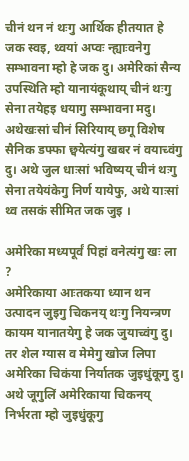चीनं थन नं थःगु आर्थिक हीतयात हे जक स्वइ, थ्वयां अप्वः न्ह्याःवनेगु सम्भावना म्हो हे जक दु। अमेरिकां सैन्य उपस्थिति म्हो यानायंकूथाय् चीनं थःगु सेना तयेहइ धयागु सम्भावना मदु। अथेखःसां चीनं सिरियाय् छगू विशेष सैनिक डफ्फा छ्वयेत्यंगु खबर नं वयाच्वंगु दु। अथे जुल धाःसां भविष्यय् चीनं थःगु सेना तयेयंकेगु निर्ण यायेफु, अथे याःसां थ्व तसकं सीमित जक जुइ ।

अमेरिका मध्यपूर्वं पिहां वनेत्यंगु खः ला ?
अमेरिकाया आःतकया ध्यान थन उत्पादन जुइगु चिकनय् थःगु नियन्त्रण कायम यानातयेगु हे जक जुयाच्वंगु दु। तर शेल ग्यास व मेमेगु खोज लिपा अमेरिका चिकंया निर्यातक जुइधुंकूगु दु। अथे जूगुलिं अमेरिकाया चिकनय् निर्भरता म्हो जुइधुंकूगु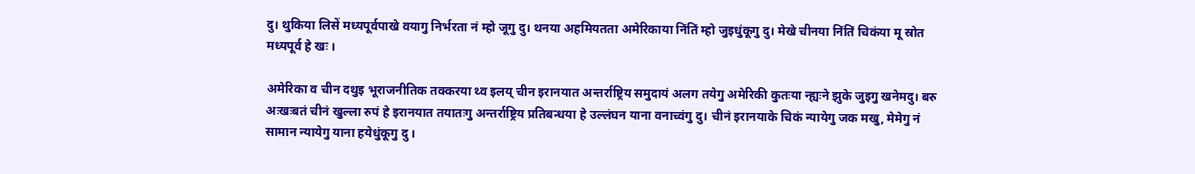दु। थुकिया लिसें मध्यपूर्वपाखे वयागु निर्भरता नं म्हो जूगु दु। थनया अहमियतता अमेरिकाया निंतिं म्हो जुइधुंकूगु दु। मेखे चीनया निंतिं चिकंया मू स्रोत मध्यपूर्व हे खः ।

अमेरिका व चीन दथुइ भूराजनीतिक तक्करया थ्व इलय् चीन इरानयात अन्तर्राष्ट्रिय समुदायं अलग तयेगु अमेरिकी कुतःया न्ह्यःने झुके जुइगु खनेमदु। बरु अःखःबतं चीनं खुल्ला रुपं हे इरानयात तयातःगु अन्तर्राष्ट्रिय प्रतिबन्धया हे उल्लंघन याना वनाच्वंगु दु। चीनं इरानयाके चिकं न्यायेगु जक मखु, मेमेगु नं सामान न्यायेगु याना हयेधुंकूगु दु ।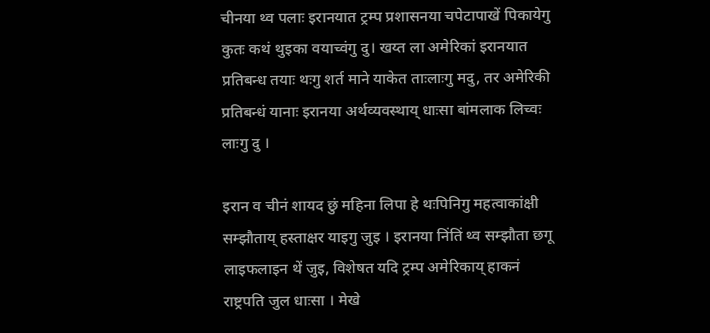चीनया थ्व पलाः इरानयात ट्रम्प प्रशासनया चपेटापाखें पिकायेगु कुतः कथं थुइका वयाच्वंगु दु। खय्त ला अमेरिकां इरानयात प्रतिबन्ध तयाः थःगु शर्त माने याकेत ताःलाःगु मदु, तर अमेरिकी प्रतिबन्धं यानाः इरानया अर्थव्यवस्थाय् धाःसा बांमलाक लिच्वः लाःगु दु ।

इरान व चीनं शायद छुं महिना लिपा हे थःपिनिगु महत्वाकांक्षी सम्झौताय् हस्ताक्षर याइगु जुइ । इरानया निंतिं थ्व सम्झौता छगू लाइफलाइन थें जुइ, विशेषत यदि ट्रम्प अमेरिकाय् हाकनं राष्ट्रपति जुल धाःसा । मेखे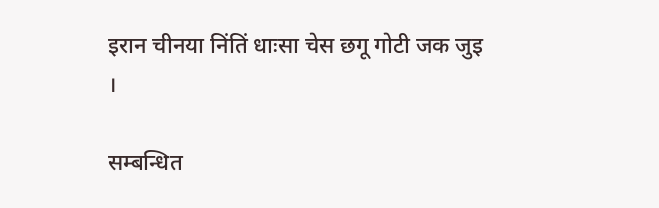इरान चीनया निंतिं धाःसा चेस छगू गोटी जक जुइ ।

सम्बन्धित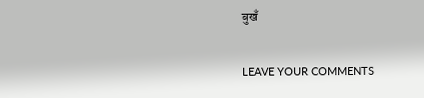बुखँ

LEAVE YOUR COMMENTS